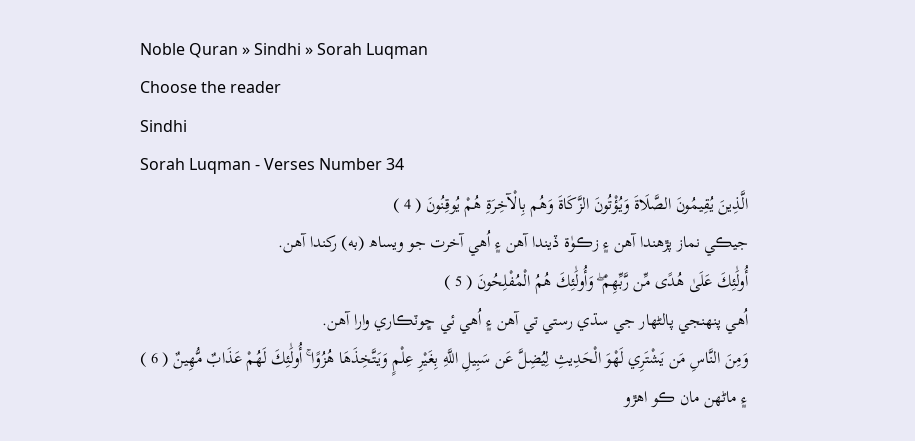Noble Quran » Sindhi » Sorah Luqman
Choose the reader
Sindhi
Sorah Luqman - Verses Number 34
الَّذِينَ يُقِيمُونَ الصَّلَاةَ وَيُؤْتُونَ الزَّكَاةَ وَهُم بِالْآخِرَةِ هُمْ يُوقِنُونَ ( 4 )
جيڪي نماز پڙھندا آھن ۽ زڪوٰة ڏيندا آھن ۽ اُھي آخرت جو ويساھ (به) رکندا آھن.
أُولَٰئِكَ عَلَىٰ هُدًى مِّن رَّبِّهِمْ ۖ وَأُولَٰئِكَ هُمُ الْمُفْلِحُونَ ( 5 )
اُھي پنھنجي پالڻھار جي سڌي رستي تي آھن ۽ اُھي ئي ڇوٽڪاري وارا آھن.
وَمِنَ النَّاسِ مَن يَشْتَرِي لَهْوَ الْحَدِيثِ لِيُضِلَّ عَن سَبِيلِ اللَّهِ بِغَيْرِ عِلْمٍ وَيَتَّخِذَهَا هُزُوًا ۚ أُولَٰئِكَ لَهُمْ عَذَابٌ مُّهِينٌ ( 6 )
۽ ماڻھن مان ڪو اھڙو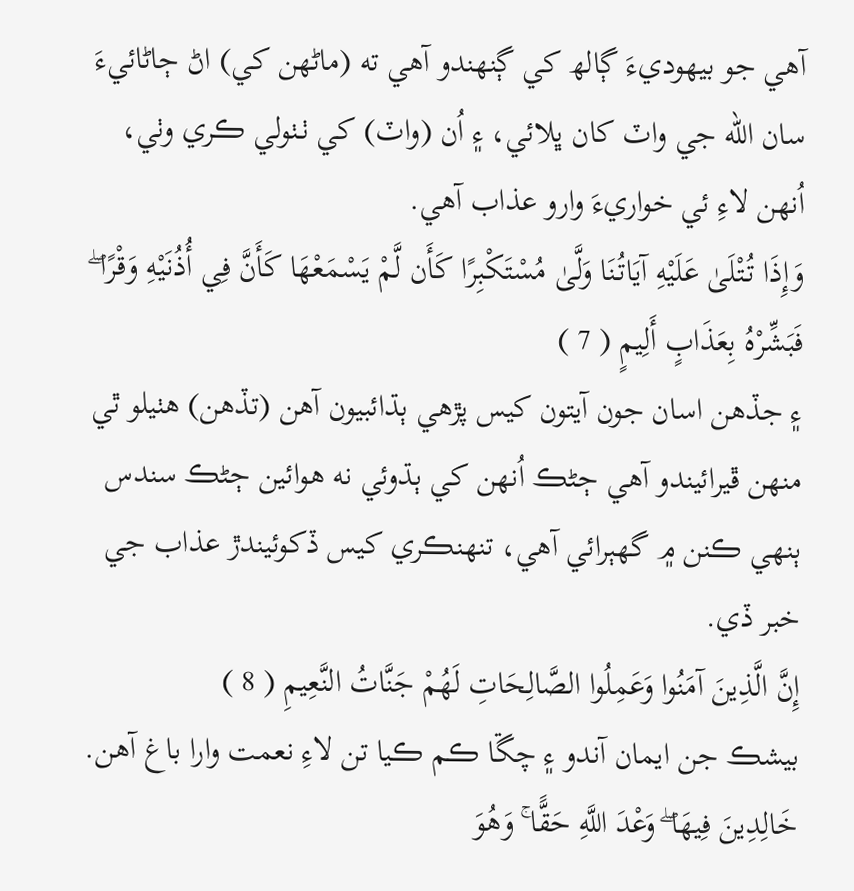آھي جو بيھوديءَ ڳالھ کي ڳنھندو آھي ته (ماڻھن کي) اڻ ڄاڻائيءَ سان الله جي واٽ کان ڀلائي، ۽ اُن (واٽ) کي ٺـٺولي ڪري وٺي، اُنھن لاءِ ئي خواريءَ وارو عذاب آھي.
وَإِذَا تُتْلَىٰ عَلَيْهِ آيَاتُنَا وَلَّىٰ مُسْتَكْبِرًا كَأَن لَّمْ يَسْمَعْهَا كَأَنَّ فِي أُذُنَيْهِ وَقْرًا ۖ فَبَشِّرْهُ بِعَذَابٍ أَلِيمٍ ( 7 )
۽ جڏھن اسان جون آيتون کيس پڙھي ٻڌائبيون آھن (تڏھن) ھٺيلو ٿي منھن ڦيرائيندو آھي ڄڻڪ اُنھن کي ٻڌوئي نه ھوائين ڄڻڪ سندس ٻنھي ڪنن ۾ گھٻرائي آھي، تنھنڪري کيس ڏکوئيندڙ عذاب جي خبر ڏي.
إِنَّ الَّذِينَ آمَنُوا وَعَمِلُوا الصَّالِحَاتِ لَهُمْ جَنَّاتُ النَّعِيمِ ( 8 )
بيشڪ جن ايمان آندو ۽ چڱا ڪم ڪيا تن لاءِ نعمت وارا باغ آھن.
خَالِدِينَ فِيهَا ۖ وَعْدَ اللَّهِ حَقًّا ۚ وَهُوَ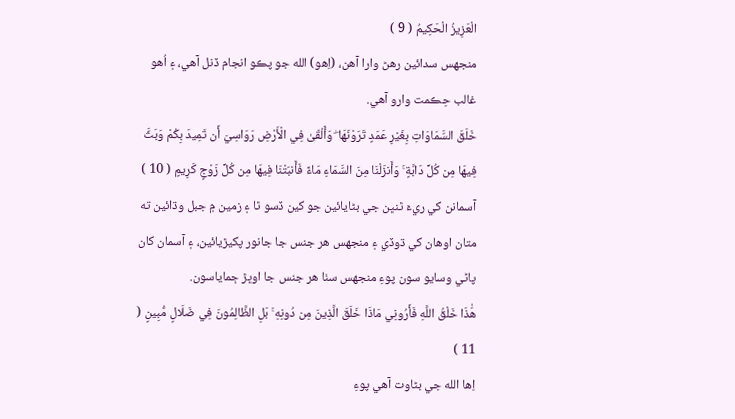الْعَزِيزُ الْحَكِيمُ ( 9 )
منجھس سدائين رھڻ وارا آھن، (اِھو) الله جو پڪو انجام ڏنل آھي، ۽ اُھو غالب حِڪمت وارو آھي.
خَلَقَ السَّمَاوَاتِ بِغَيْرِ عَمَدٍ تَرَوْنَهَا ۖ وَأَلْقَىٰ فِي الْأَرْضِ رَوَاسِيَ أَن تَمِيدَ بِكُمْ وَبَثَّ فِيهَا مِن كُلِّ دَابَّةٍ ۚ وَأَنزَلْنَا مِنَ السَّمَاءِ مَاءً فَأَنبَتْنَا فِيهَا مِن كُلِّ زَوْجٍ كَرِيمٍ ( 10 )
آسمانن کي ريءَ ٿنڀن جي بڻايائين جو کين ڏسو ٿا ۽ زمين ۾ جبل وڌائين ته متان اوھان کي ڌوڏي ۽ منجھس ھر جنس جا جانور پکيڙيائين، ۽ آسمان کان پاڻي وسايو سون پوءِ منجھس سٺا ھر جنس جا اوڀڙ ڄماياسون.
هَٰذَا خَلْقُ اللَّهِ فَأَرُونِي مَاذَا خَلَقَ الَّذِينَ مِن دُونِهِ ۚ بَلِ الظَّالِمُونَ فِي ضَلَالٍ مُّبِينٍ ( 11 )
اِھا الله جي بڻاوت آھي پوءِ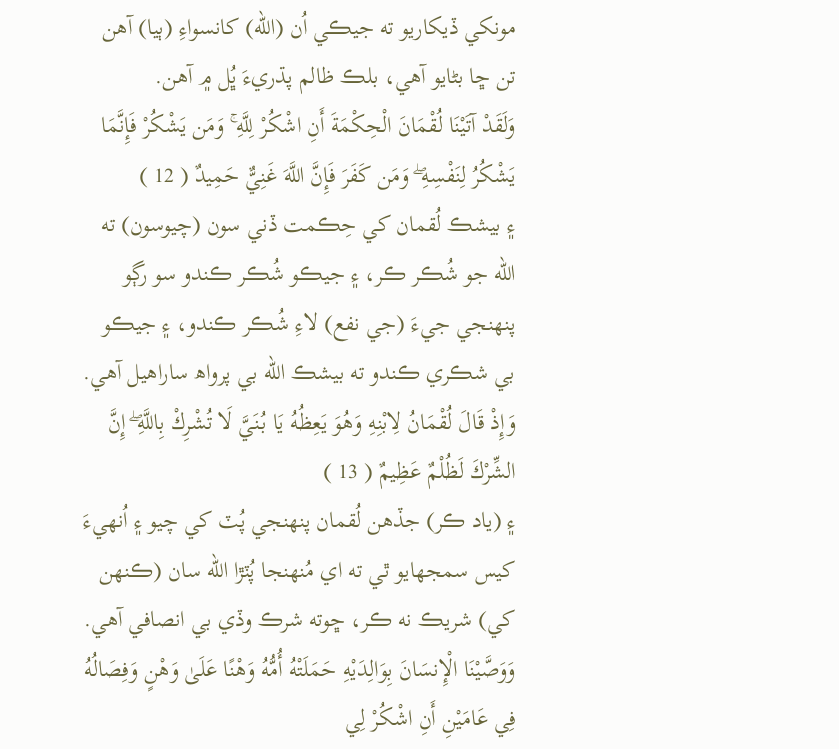مونکي ڏيکاريو ته جيڪي اُن (الله) کانسواءِ (ٻيا) آھن تن ڇا بڻايو آھي، بلڪ ظالم پڌريءَ ڀُل ۾ آھن.
وَلَقَدْ آتَيْنَا لُقْمَانَ الْحِكْمَةَ أَنِ اشْكُرْ لِلَّهِ ۚ وَمَن يَشْكُرْ فَإِنَّمَا يَشْكُرُ لِنَفْسِهِ ۖ وَمَن كَفَرَ فَإِنَّ اللَّهَ غَنِيٌّ حَمِيدٌ ( 12 )
۽ بيشڪ لُقمان کي حِڪمت ڏني سون (چيوسون) ته الله جو شُڪر ڪر، ۽ جيڪو شُڪر ڪندو سو رڳو پنھنجي جيءَ (جي نفع) لاءِ شُڪر ڪندو، ۽ جيڪو بي شڪري ڪندو ته بيشڪ الله بي پرواھ ساراھيل آھي.
وَإِذْ قَالَ لُقْمَانُ لِابْنِهِ وَهُوَ يَعِظُهُ يَا بُنَيَّ لَا تُشْرِكْ بِاللَّهِ ۖ إِنَّ الشِّرْكَ لَظُلْمٌ عَظِيمٌ ( 13 )
۽ (ياد ڪر) جڏھن لُقمان پنھنجي پُٽ کي چيو ۽ اُنھيءَ کيس سمجھايو ٿي ته اي مُنھنجا پُٽڙا الله سان (ڪنھن کي) شريڪ نه ڪر، ڇوته شرڪ وڏي بي انصافي آھي.
وَوَصَّيْنَا الْإِنسَانَ بِوَالِدَيْهِ حَمَلَتْهُ أُمُّهُ وَهْنًا عَلَىٰ وَهْنٍ وَفِصَالُهُ فِي عَامَيْنِ أَنِ اشْكُرْ لِي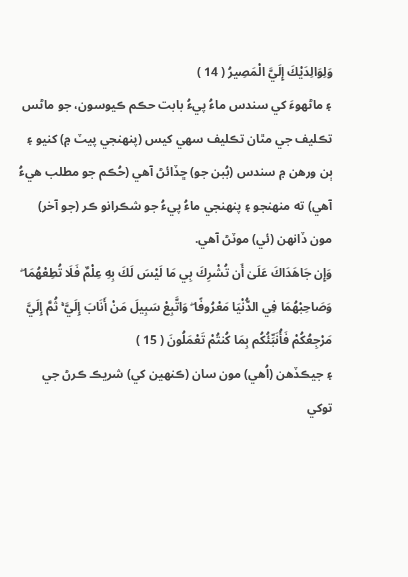وَلِوَالِدَيْكَ إِلَيَّ الْمَصِيرُ ( 14 )
۽ ماڻھوءَ کي سندس ماءُ پيءُ بابت حڪم ڪيوسون، جو ماڻس تڪليف جي مٿان تڪليف سھي کيس (پنھنجي پيٽ ۾) کنيو ۽ ٻن ورھن ۾ سندس (بُبن جو) ڇڏائڻ آھي (حُڪم جو مطلب ھيءُ آھي) ته منھنجو ۽ پنھنجي ماءُ پيءُ جو شڪرانو ڪر (جو آخر) مون ڏانھن (ئي) موٽڻ آھي.
وَإِن جَاهَدَاكَ عَلَىٰ أَن تُشْرِكَ بِي مَا لَيْسَ لَكَ بِهِ عِلْمٌ فَلَا تُطِعْهُمَا ۖ وَصَاحِبْهُمَا فِي الدُّنْيَا مَعْرُوفًا ۖ وَاتَّبِعْ سَبِيلَ مَنْ أَنَابَ إِلَيَّ ۚ ثُمَّ إِلَيَّ مَرْجِعُكُمْ فَأُنَبِّئُكُم بِمَا كُنتُمْ تَعْمَلُونَ ( 15 )
۽ جيڪڏھن (اُھي) مون سان (ڪنھين کي) شريڪ ڪرڻ جي توکي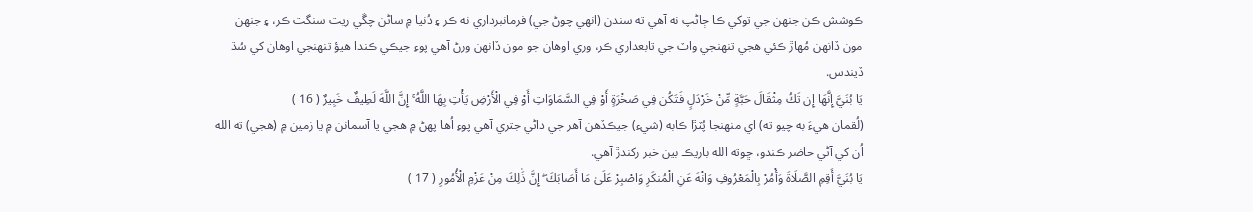ڪوشش ڪن جنھن جي توکي ڪا ڄاڻپ نه آھي ته سندن (انھي چوڻ جي) فرمانبرداري نه ڪر ۽ دُنيا ۾ ساڻن چڱي ريت سنگت ڪر، ۽ جنھن مون ڏانھن مُھاڙ ڪئي ھجي تنھنجي واٽ جي تابعداري ڪر، وري اوھان جو مون ڏانھن ورڻ آھي پوءِ جيڪي ڪندا ھيؤ تنھنجي اوھان کي سُڌ ڏيندس.
يَا بُنَيَّ إِنَّهَا إِن تَكُ مِثْقَالَ حَبَّةٍ مِّنْ خَرْدَلٍ فَتَكُن فِي صَخْرَةٍ أَوْ فِي السَّمَاوَاتِ أَوْ فِي الْأَرْضِ يَأْتِ بِهَا اللَّهُ ۚ إِنَّ اللَّهَ لَطِيفٌ خَبِيرٌ ( 16 )
(لُقمان ھيءَ به چيو ته) اي منھنجا پُٽڙا ڪابه (شيء) جيڪڏھن آھر جي داڻي جتري آھي پوءِ اُھا پھڻ ۾ ھجي يا آسمانن ۾ يا زمين ۾ (ھجي) ته الله اُن کي آڻي حاضر ڪندو، ڇوته الله باريڪ بين خبر رکندڙ آھي.
يَا بُنَيَّ أَقِمِ الصَّلَاةَ وَأْمُرْ بِالْمَعْرُوفِ وَانْهَ عَنِ الْمُنكَرِ وَاصْبِرْ عَلَىٰ مَا أَصَابَكَ ۖ إِنَّ ذَٰلِكَ مِنْ عَزْمِ الْأُمُورِ ( 17 )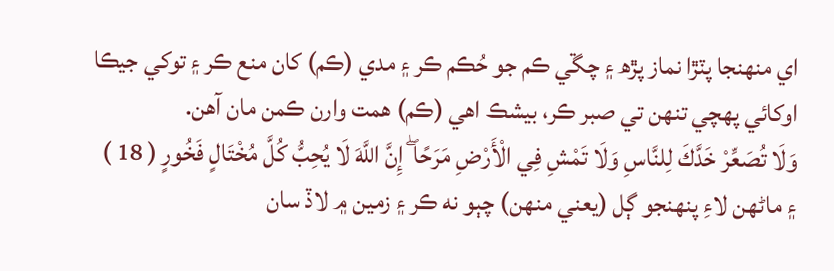اي منھنجا پٽڙا نماز پڙھ ۽ چڱي ڪم جو حُڪم ڪر ۽ مدي (ڪم) کان منع ڪر ۽ توکي جيڪا اوکائي پھچي تنھن تي صبر ڪر، بيشڪ اھي (ڪم) ھمت وارن ڪمن مان آھن.
وَلَا تُصَعِّرْ خَدَّكَ لِلنَّاسِ وَلَا تَمْشِ فِي الْأَرْضِ مَرَحًا ۖ إِنَّ اللَّهَ لَا يُحِبُّ كُلَّ مُخْتَالٍ فَخُورٍ ( 18 )
۽ ماڻھن لاءِ پنھنجو ڳل (يعني منھن) چٻو نه ڪر ۽ زمين ۾ لاڏ سان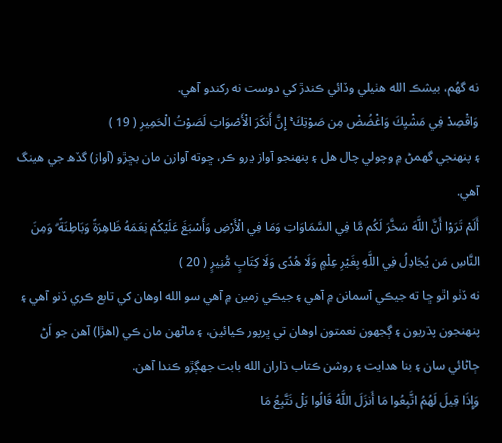نه گھُم، بيشڪ الله ھٺيلي وڏائي ڪندڙ کي دوست نه رکندو آھي.
وَاقْصِدْ فِي مَشْيِكَ وَاغْضُضْ مِن صَوْتِكَ ۚ إِنَّ أَنكَرَ الْأَصْوَاتِ لَصَوْتُ الْحَمِيرِ ( 19 )
۽ پنھنجي گھمڻ ۾ وچولي چال ھل ۽ پنھنجو آواز ڍرو ڪر، ڇوته آوازن مان بڇڙو (آواز) گڏھ جي ھينگ آھي.
أَلَمْ تَرَوْا أَنَّ اللَّهَ سَخَّرَ لَكُم مَّا فِي السَّمَاوَاتِ وَمَا فِي الْأَرْضِ وَأَسْبَغَ عَلَيْكُمْ نِعَمَهُ ظَاهِرَةً وَبَاطِنَةً ۗ وَمِنَ النَّاسِ مَن يُجَادِلُ فِي اللَّهِ بِغَيْرِ عِلْمٍ وَلَا هُدًى وَلَا كِتَابٍ مُّنِيرٍ ( 20 )
نه ڏٺو اٿو ڇا ته جيڪي آسمانن ۾ آھي ۽ جيڪي زمين ۾ آھي سو الله اوھان کي تابع ڪري ڏنو آھي ۽ پنھنجون پڌريون ۽ ڳجھون نعمتون اوھان تي ڀرپور ڪيائين، ۽ ماڻھن مان ڪي (اھڙا) آھن جو اَڻ ڄاڻائي سان ۽ بنا ھدايت ۽ روشن ڪتاب ڌاران الله بابت جھڳڙو ڪندا آھن.
وَإِذَا قِيلَ لَهُمُ اتَّبِعُوا مَا أَنزَلَ اللَّهُ قَالُوا بَلْ نَتَّبِعُ مَا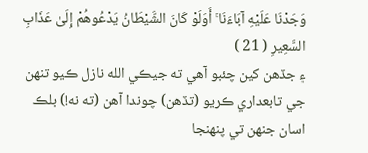وَجَدْنَا عَلَيْهِ آبَاءَنَا ۚ أَوَلَوْ كَانَ الشَّيْطَانُ يَدْعُوهُمْ إِلَىٰ عَذَابِ السَّعِيرِ ( 21 )
۽ جڏھن کين چئبو آھي ته جيڪي الله نازل ڪيو تنھن جي تابعداري ڪريو (تڏھن) چوندا آھن (ته نه!) بلڪ اسان جنھن تي پنھنجا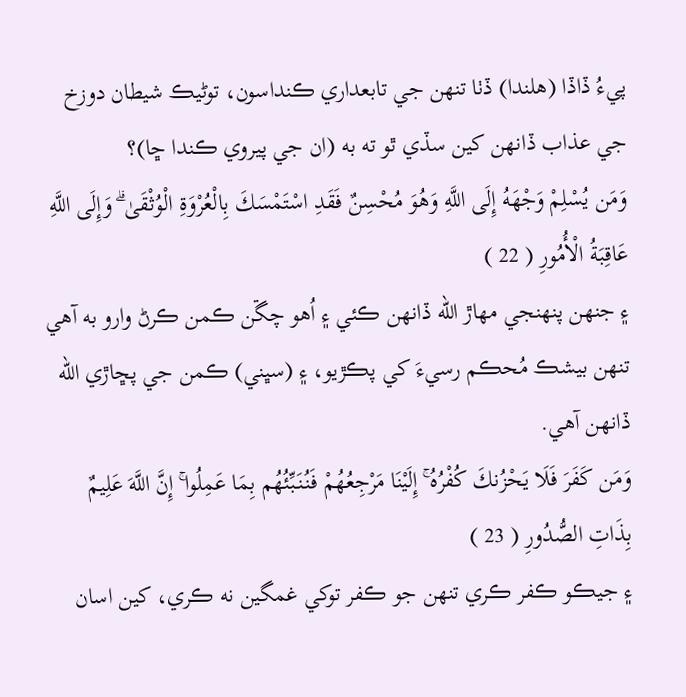پيءُ ڏاڏا (ھلندا) ڏٺا تنھن جي تابعداري ڪنداسون، توڻيڪ شيطان دوزخ جي عذاب ڏانھن کين سڏي ٿو ته به (ان جي پيروي ڪندا ڇا)؟
وَمَن يُسْلِمْ وَجْهَهُ إِلَى اللَّهِ وَهُوَ مُحْسِنٌ فَقَدِ اسْتَمْسَكَ بِالْعُرْوَةِ الْوُثْقَىٰ ۗ وَإِلَى اللَّهِ عَاقِبَةُ الْأُمُورِ ( 22 )
۽ جنھن پنھنجي مھاڙ الله ڏانھن ڪئي ۽ اُھو چڱن ڪمن ڪرڻ وارو به آھي تنھن بيشڪ مُحڪم رسيءَ کي پڪڙيو، ۽ (سڀني) ڪمن جي پڇاڙي الله ڏانھن آھي.
وَمَن كَفَرَ فَلَا يَحْزُنكَ كُفْرُهُ ۚ إِلَيْنَا مَرْجِعُهُمْ فَنُنَبِّئُهُم بِمَا عَمِلُوا ۚ إِنَّ اللَّهَ عَلِيمٌ بِذَاتِ الصُّدُورِ ( 23 )
۽ جيڪو ڪفر ڪري تنھن جو ڪفر توکي غمگين نه ڪري، کين اسان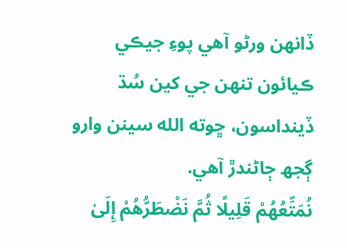ڏانھن ورڻو آھي پوءِ جيڪي ڪيائون تنھن جي کين سُڌ ڏينداسون، ڇوته الله سينن وارو ڳجھ ڄاڻندڙ آھي.
نُمَتِّعُهُمْ قَلِيلًا ثُمَّ نَضْطَرُّهُمْ إِلَىٰ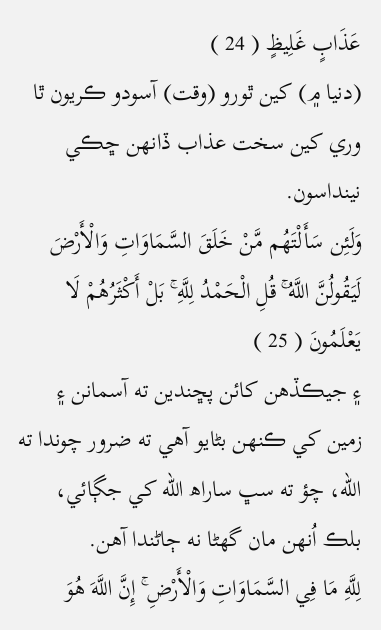عَذَابٍ غَلِيظٍ ( 24 )
(دنيا ۾) کين ٿورو (وقت) آسودو ڪريون ٿا وري کين سخت عذاب ڏانھن ڇڪي نينداسون.
وَلَئِن سَأَلْتَهُم مَّنْ خَلَقَ السَّمَاوَاتِ وَالْأَرْضَ لَيَقُولُنَّ اللَّهُ ۚ قُلِ الْحَمْدُ لِلَّهِ ۚ بَلْ أَكْثَرُهُمْ لَا يَعْلَمُونَ ( 25 )
۽ جيڪڏھن کائن پڇندين ته آسمانن ۽ زمين کي ڪنھن بڻايو آھي ته ضرور چوندا ته الله، چؤ ته سڀ ساراھ الله کي جڳائي، بلڪ اُنھن مان گھڻا نه ڄاڻندا آھن.
لِلَّهِ مَا فِي السَّمَاوَاتِ وَالْأَرْضِ ۚ إِنَّ اللَّهَ هُوَ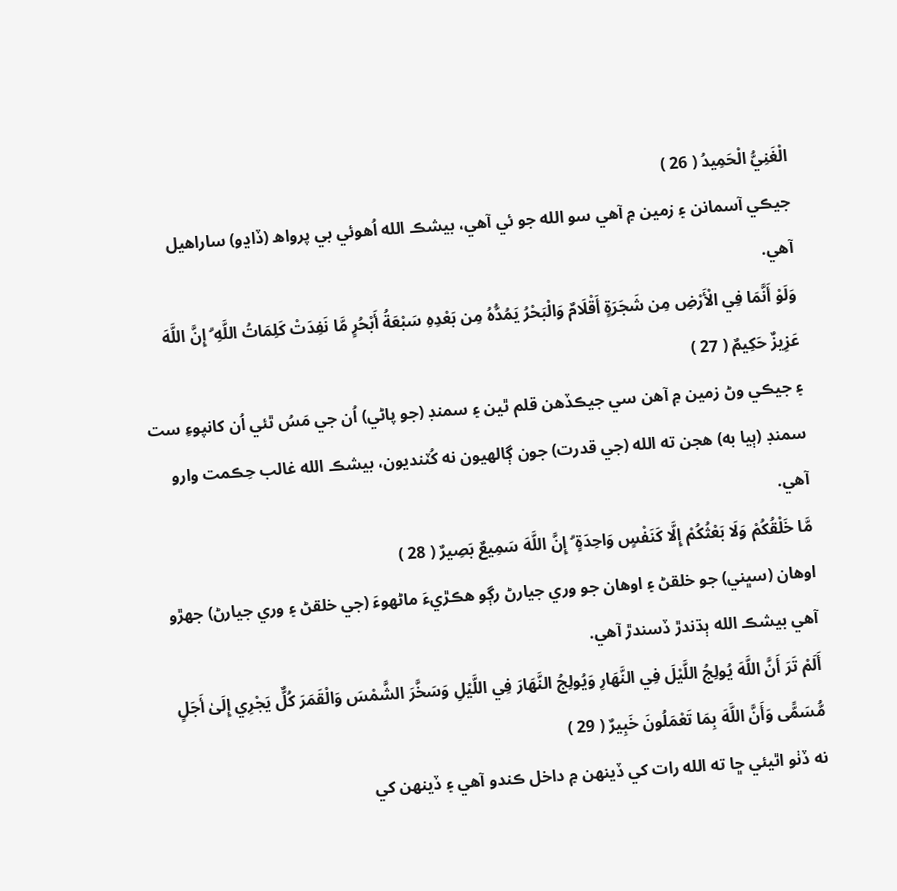الْغَنِيُّ الْحَمِيدُ ( 26 )
جيڪي آسمانن ۽ زمين ۾ آھي سو الله جو ئي آھي، بيشڪ الله اُھوئي بي پرواھ (ڏاڍو) ساراھيل آھي.
وَلَوْ أَنَّمَا فِي الْأَرْضِ مِن شَجَرَةٍ أَقْلَامٌ وَالْبَحْرُ يَمُدُّهُ مِن بَعْدِهِ سَبْعَةُ أَبْحُرٍ مَّا نَفِدَتْ كَلِمَاتُ اللَّهِ ۗ إِنَّ اللَّهَ عَزِيزٌ حَكِيمٌ ( 27 )
۽ جيڪي وڻ زمين ۾ آھن سي جيڪڏھن قلم ٿين ۽ سمنڊ (جو پاڻي) اُن جي مَسُ ٿئي اُن کانپوءِ ست سمنڊ (ٻيا به) ھجن ته الله (جي قدرت) جون ڳالھيون نه کُٽنديون، بيشڪ الله غالب حِڪمت وارو آھي.
مَّا خَلْقُكُمْ وَلَا بَعْثُكُمْ إِلَّا كَنَفْسٍ وَاحِدَةٍ ۗ إِنَّ اللَّهَ سَمِيعٌ بَصِيرٌ ( 28 )
اوھان (سڀني) جو خلقڻ ۽ اوھان جو وري جيارڻ رڳو ھڪڙيءَ ماڻھوءَ (جي خلقڻ ۽ وري جيارڻ) جھڙو آھي بيشڪ الله ٻڌندڙ ڏسندڙ آھي.
أَلَمْ تَرَ أَنَّ اللَّهَ يُولِجُ اللَّيْلَ فِي النَّهَارِ وَيُولِجُ النَّهَارَ فِي اللَّيْلِ وَسَخَّرَ الشَّمْسَ وَالْقَمَرَ كُلٌّ يَجْرِي إِلَىٰ أَجَلٍ مُّسَمًّى وَأَنَّ اللَّهَ بِمَا تَعْمَلُونَ خَبِيرٌ ( 29 )
نه ڏٺو اٿيئي ڇا ته الله رات کي ڏينھن ۾ داخل ڪندو آھي ۽ ڏينھن کي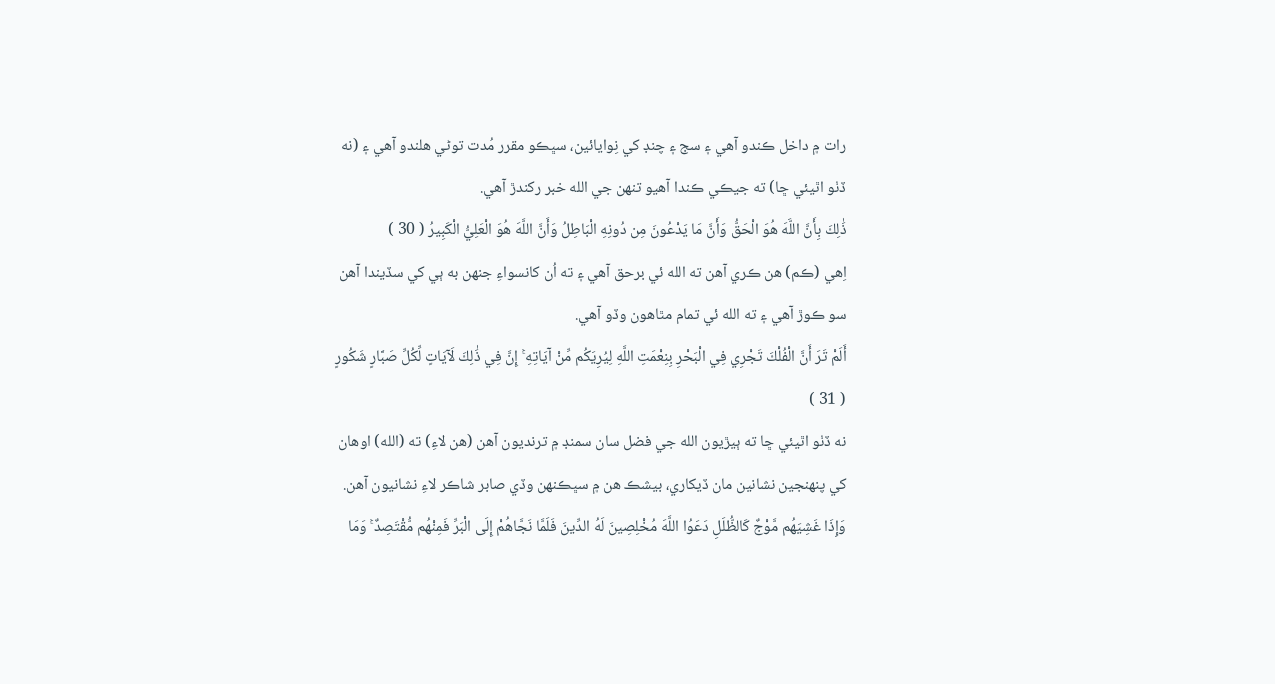رات ۾ داخل ڪندو آھي ۽ سج ۽ چنڊ کي نِوايائين، سڀڪو مقرر مُدت توڻي ھلندو آھي ۽ (نه ڏٺو اٿيئي ڇا) ته جيڪي ڪندا آھيو تنھن جي الله خبر رکندڙ آھي.
ذَٰلِكَ بِأَنَّ اللَّهَ هُوَ الْحَقُّ وَأَنَّ مَا يَدْعُونَ مِن دُونِهِ الْبَاطِلُ وَأَنَّ اللَّهَ هُوَ الْعَلِيُّ الْكَبِيرُ ( 30 )
اِھي (ڪم) ھن ڪري آھن ته الله ئي برحق آھي ۽ ته اُن کانسواءِ جنھن به ٻي کي سڏيندا آھن سو ڪوڙ آھي ۽ ته الله ئي تمام مٿاھون وڏو آھي.
أَلَمْ تَرَ أَنَّ الْفُلْكَ تَجْرِي فِي الْبَحْرِ بِنِعْمَتِ اللَّهِ لِيُرِيَكُم مِّنْ آيَاتِهِ ۚ إِنَّ فِي ذَٰلِكَ لَآيَاتٍ لِّكُلِّ صَبَّارٍ شَكُورٍ ( 31 )
نه ڏٺو اٿيئي ڇا ته ٻيڙيون الله جي فضل سان سمنڊ ۾ ترنديون آھن (ھن لاءِ) ته (الله) اوھان کي پنھنجين نشانين مان ڏيکاري، بيشڪ ھن ۾ سڀڪنھن وڏي صابر شاڪر لاءِ نشانيون آھن.
وَإِذَا غَشِيَهُم مَّوْجٌ كَالظُّلَلِ دَعَوُا اللَّهَ مُخْلِصِينَ لَهُ الدِّينَ فَلَمَّا نَجَّاهُمْ إِلَى الْبَرِّ فَمِنْهُم مُّقْتَصِدٌ ۚ وَمَا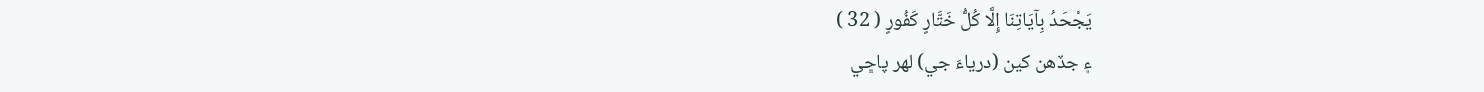يَجْحَدُ بِآيَاتِنَا إِلَّا كُلُّ خَتَّارٍ كَفُورٍ ( 32 )
۽ جڏھن کين (درياءَ جي) لھر پاڇي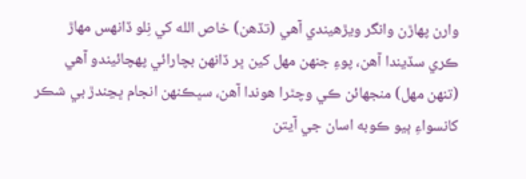وارن پھاڙن وانگر ويڙھيندي آھي (تڏھن) خاص الله کي نِلو ڏانھس مھاڙ ڪري سڏيندا آھن، پوءِ جنھن مھل کين ڀر ڏانھن بچارائي پھچائيندو آھي (تنھن مھل) منجھائن ڪي وچٿرا ھوندا آھن، سڀڪنھن انجام ڀڃندڙ بي شڪر کانسواءِ ٻيو ڪوبه اسان جي آيتن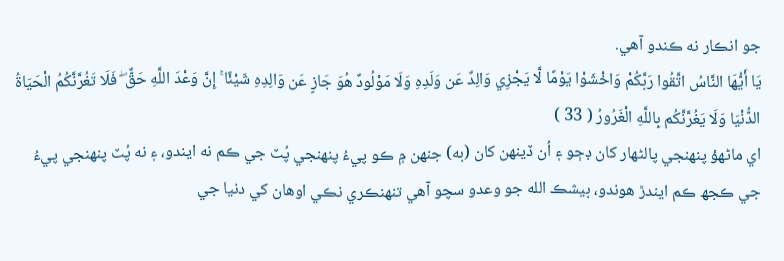جو انڪار نه ڪندو آھي.
يَا أَيُّهَا النَّاسُ اتَّقُوا رَبَّكُمْ وَاخْشَوْا يَوْمًا لَّا يَجْزِي وَالِدٌ عَن وَلَدِهِ وَلَا مَوْلُودٌ هُوَ جَازٍ عَن وَالِدِهِ شَيْئًا ۚ إِنَّ وَعْدَ اللَّهِ حَقٌّ ۖ فَلَا تَغُرَّنَّكُمُ الْحَيَاةُ الدُّنْيَا وَلَا يَغُرَّنَّكُم بِاللَّهِ الْغَرُورُ ( 33 )
اي ماڻھؤ پنھنجي پالڻھار کان ڊڄو ۽ اُن ڏينھن کان (به) جنھن ۾ ڪو پيءُ پنھنجي پُٽ جي ڪم نه ايندو، ۽ نه پُٽ پنھنجي پيءُ جي ڪجھ ڪم ايندڙ ھوندو، بيشڪ الله جو وعدو سچو آھي تنھنڪري نڪي اوھان کي دنيا جي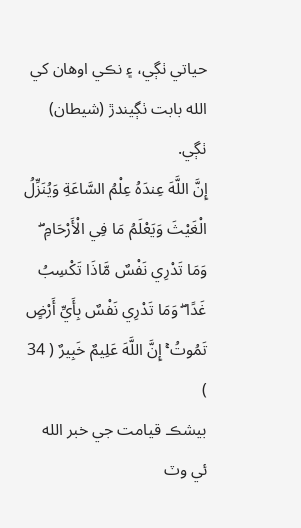حياتي ٺڳي، ۽ نڪي اوھان کي الله بابت ٺڳيندڙ (شيطان) ٺڳي.
إِنَّ اللَّهَ عِندَهُ عِلْمُ السَّاعَةِ وَيُنَزِّلُ الْغَيْثَ وَيَعْلَمُ مَا فِي الْأَرْحَامِ ۖ وَمَا تَدْرِي نَفْسٌ مَّاذَا تَكْسِبُ غَدًا ۖ وَمَا تَدْرِي نَفْسٌ بِأَيِّ أَرْضٍ تَمُوتُ ۚ إِنَّ اللَّهَ عَلِيمٌ خَبِيرٌ ( 34 )
بيشڪ قيامت جي خبر الله ئي وٽ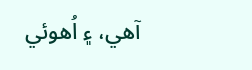آھي، ۽ اُھوئي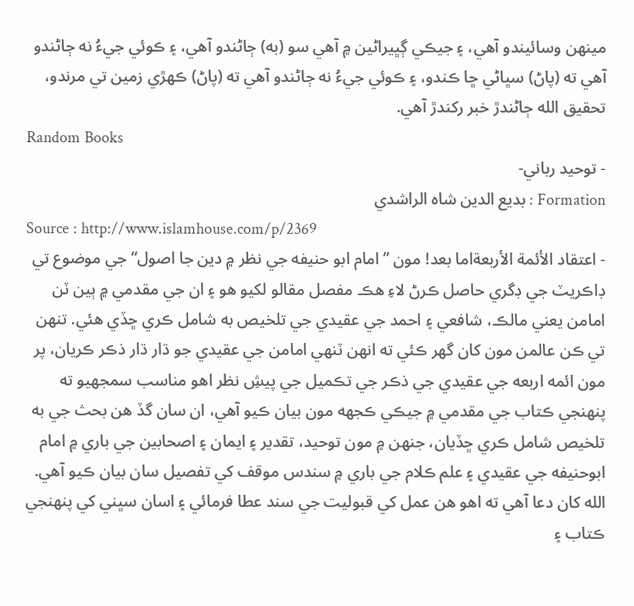مينھن وسائيندو آھي، ۽ جيڪي ڳڀيراڻين ۾ آھي سو (به) ڄاڻندو آھي، ۽ ڪوئي جيءُ نه ڄاڻندو آھي ته (پاڻ) سڀاڻي ڇا ڪندو، ۽ ڪوئي جيءُ نه ڄاڻندو آھي ته (پاڻ) ڪھڙي زمين تي مرندو، تحقيق الله ڄاڻندڙ خبر رکندڙ آھي.
Random Books
- توحيد رباني-
Formation : بديع الدين شاه الراشدي
Source : http://www.islamhouse.com/p/2369
- اعتقاد الأئمة الأربعةاما بعد! مون ”امام ابو حنيفه جي نظر ۾ دين جا اصول“ جي موضوع تي ڊاڪريٽ جي ڊگري حاصل ڪرڻ لاءِ هڪ مفصل مقالو لکيو هو ۽ ان جي مقدمي ۾ ٻين ٽن امامن يعني مالڪ، شافعي ۽ احمد جي عقيدي جي تلخيص به شامل ڪري ڇڏي هئي. تنهن تي ڪن عالمن مون کان گهر ڪئي ته انهن ٽنهي امامن جي عقيدي جو ڌار ڌار ذڪر ڪريان، پر مون ائمه اربعه جي عقيدي جي ذڪر جي تڪميل جي پيشِ نظر اهو مناسب سمجهيو ته پنهنجي ڪتاب جي مقدمي ۾ جيڪي ڪجهه مون بيان ڪيو آهي، ان سان گڏ هن بحث جي به تلخيص شامل ڪري ڇڏيان، جنهن ۾ مون توحيد، تقدير ۽ ايمان ۽ اصحابين جي باري ۾ امام ابوحنيفه جي عقيدي ۽ علم ڪلام جي باري ۾ سندس موقف کي تفصيل سان بيان ڪيو آهي. الله کان دعا آهي ته اهو هن عمل کي قبوليت جي سند عطا فرمائي ۽ اسان سڀني کي پنهنجي ڪتاب ۽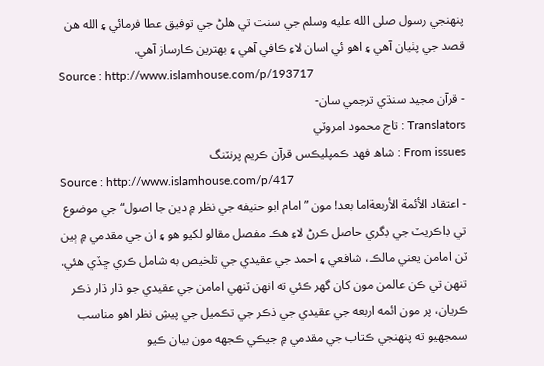پنهنجي رسول صلى الله عليه وسلم جي سنت تي هلڻ جي توفيق عطا فرمائي ۽ الله هن قصد جي پٺيان آهي ۽ اهو ئي اسان لاءِ ڪافي آهي ۽ بهترين ڪارساز آهي.
Source : http://www.islamhouse.com/p/193717
- قرآن مجيد سنڌي ترجمي سان-
Translators : تاج محمود امروٽي
From issues : شاھ فهد ڪمپليڪس قرآن ڪريم پرنٽنگ
Source : http://www.islamhouse.com/p/417
- اعتقاد الأئمة الأربعةاما بعد! مون ”امام ابو حنيفه جي نظر ۾ دين جا اصول“ جي موضوع تي ڊاڪريٽ جي ڊگري حاصل ڪرڻ لاءِ هڪ مفصل مقالو لکيو هو ۽ ان جي مقدمي ۾ ٻين ٽن امامن يعني مالڪ، شافعي ۽ احمد جي عقيدي جي تلخيص به شامل ڪري ڇڏي هئي. تنهن تي ڪن عالمن مون کان گهر ڪئي ته انهن ٽنهي امامن جي عقيدي جو ڌار ڌار ذڪر ڪريان، پر مون ائمه اربعه جي عقيدي جي ذڪر جي تڪميل جي پيشِ نظر اهو مناسب سمجهيو ته پنهنجي ڪتاب جي مقدمي ۾ جيڪي ڪجهه مون بيان ڪيو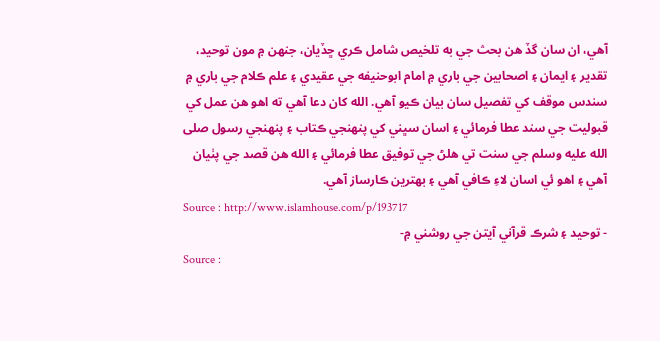آهي، ان سان گڏ هن بحث جي به تلخيص شامل ڪري ڇڏيان، جنهن ۾ مون توحيد، تقدير ۽ ايمان ۽ اصحابين جي باري ۾ امام ابوحنيفه جي عقيدي ۽ علم ڪلام جي باري ۾ سندس موقف کي تفصيل سان بيان ڪيو آهي. الله کان دعا آهي ته اهو هن عمل کي قبوليت جي سند عطا فرمائي ۽ اسان سڀني کي پنهنجي ڪتاب ۽ پنهنجي رسول صلى الله عليه وسلم جي سنت تي هلڻ جي توفيق عطا فرمائي ۽ الله هن قصد جي پٺيان آهي ۽ اهو ئي اسان لاءِ ڪافي آهي ۽ بهترين ڪارساز آهي.
Source : http://www.islamhouse.com/p/193717
- توحيد ۽ شرڪ قرآني آيتن جي روشني ۾-
Source :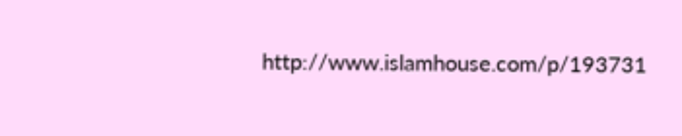http://www.islamhouse.com/p/193731